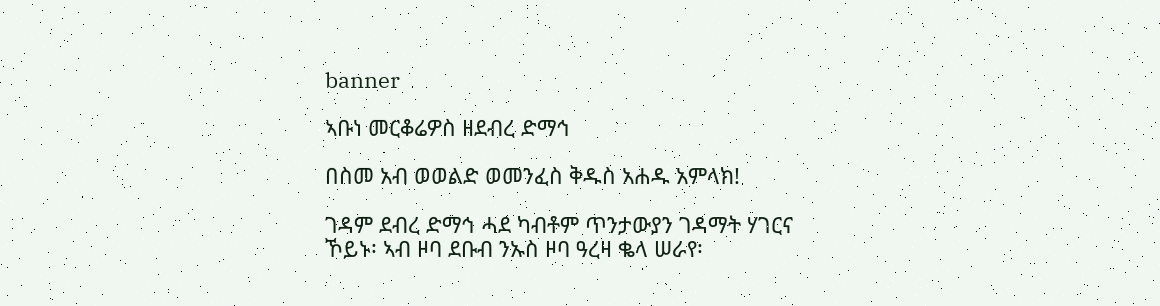banner

ኣቡነ መርቆሬዎስ ዘደብረ ድማኅ

በስመ አብ ወወልድ ወመንፈስ ቅዱስ አሐዱ አምላክ!

ገዳም ደብረ ድማኅ ሓደ ካብቶም ጥንታውያን ገዳማት ሃገርና ኾይኑ፡ ኣብ ዞባ ደቡብ ንኡስ ዞባ ዓረዛ ቈላ ሠራየ፡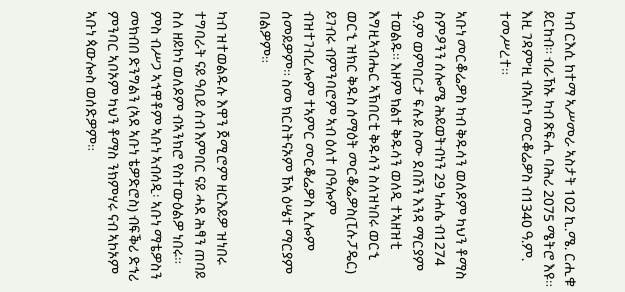ካብ ርእሲ ከተማ ኣሥመራ ኣስታት 102 ኪ.ሜ. ርሒቁ ይርከብ። ብራኸኡ ካብ ጽፍሒ ባሕሪ 2075 ሜትሮ እዩ። እዚ ገዳም’ዚ ብኣቡነ መርቆሬዎስ ብ1340 ዓ.ም. ተመሥረተ።

ኣቡነ መርቆሬዎስ ካብ ቅዱሳን ወለዶም ካህን ቶማስ ስምዖንን ሰሎሜ ሕይወትብነን 29 ነሐሴ ብ1274 ዓ.ም ወምበርታ ፍሉይ ስሙ ደበሽን እንዳ ማርያም ተወልዱ። እዞም ክልተ ቅዱሳን ወለዲ ተኣዘዝቲ እግዚኣብሔር ኣኽበርቲ ቅዱሳን ስለዝነበሩ ወርኂ ወርኂ ዝክር ቅዱስ ሰማዕት መርቆሬዎስ(ፒሉፓዴር) ይገብሩ ብምንባሮም ኣብ ዕለተ በዓሎም ብዝተገብረሎም ተኣምር መርቆሬዎስ ኢሎም ሰመይዎም። ስመ ክርስትናኦም ኸኣ ዕሤተ ማርያም በልዎም።

ካብ ዝተወልዱሉ እዋን ጀሚሮም ዘርእይዎ ዝነበሩ ተግባራት ናይ ዓቢይ ሰብ እምበር ናይ ሓደ ሕፃን ጠባይ ስለ ዘይኮነ ወለዶም ብኣንክሮ የስተውዕልዎ ነበሩ። ምስ ብሥጋ ኣኅዋቶም ኣቡነ ኣብሳዲ፡ ኣቡነ ማቴዎስን መክብበ ድንግልን (ኣደ ኣቡነ ቴዎድሮስ) ብፍቕሪ ድኅሪ ምንባር ኣቦኦም ካህን ቶማስ ንክምሃሩ ናብ ኣኮኦም ኣቡነ ጳውሎስ ወሰድዎም።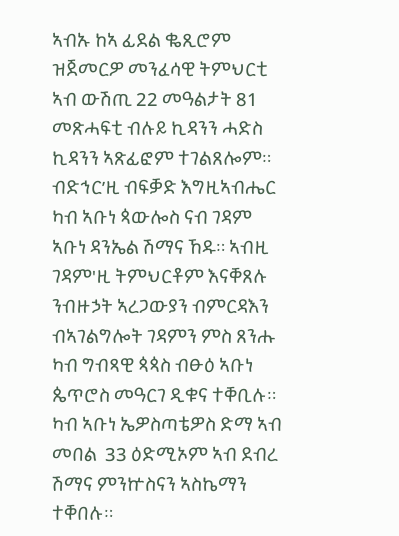ኣብኡ ከኣ ፊደል ቈጺሮም ዝጀመርዎ መንፈሳዊ ትምህርቲ ኣብ ውሽጢ 22 መዓልታት 81 መጽሓፍቲ ብሉይ ኪዳንን ሓድስ ኪዳንን ኣጽፊፎም ተገልጸሎም። ብድኅር’ዚ ብፍቓድ እግዚኣብሔር ካብ ኣቡነ ጳውሎስ ናብ ገዳም ኣቡነ ዳንኤል ሽማና ኸዱ። ኣብዚ ገዳም'ዚ ትምህርቶም እናቐጸሉ ንብዙኃት ኣረጋውያን ብምርዳእን ብኣገልግሎት ገዳምን ምስ ጸንሑ ካብ ግብጻዊ ጳጳስ ብፁዕ ኣቡነ ጴጥሮስ መዓርገ ዲቁና ተቐቢሉ። ካብ ኣቡነ ኤዎስጣቴዎስ ድማ ኣብ መበል  33 ዕድሚኦም ኣብ ደብረ ሽማና ምንኵስናን ኣስኬማን ተቐበሉ።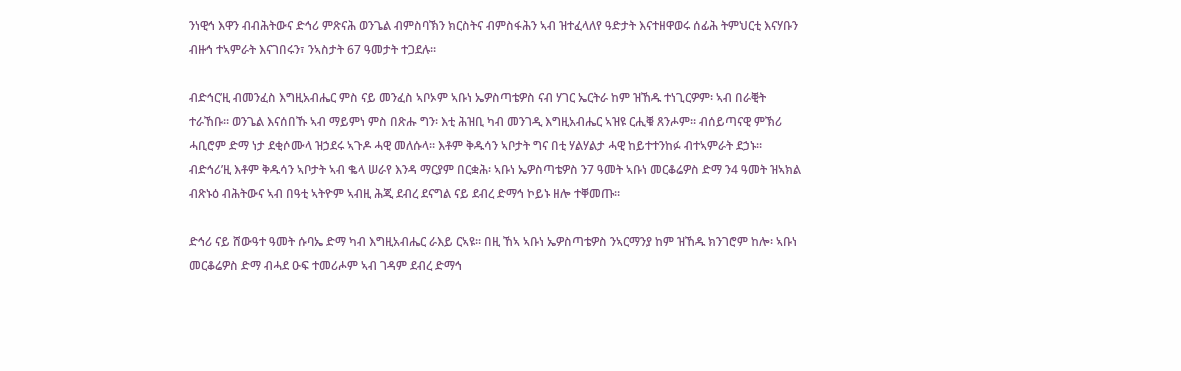ንነዊኅ እዋን ብብሕትውና ድኅሪ ምጽናሕ ወንጌል ብምስባኽን ክርስትና ብምስፋሕን ኣብ ዝተፈላለየ ዓድታት እናተዘዋወሩ ሰፊሕ ትምህርቲ እናሃቡን ብዙኅ ተኣምራት እናገበሩን፣ ንኣስታት 67 ዓመታት ተጋደሉ።

ብድኅር’ዚ ብመንፈስ እግዚአብሔር ምስ ናይ መንፈስ ኣቦኦም ኣቡነ ኤዎስጣቴዎስ ናብ ሃገር ኤርትራ ከም ዝኸዱ ተነጊርዎም፡ ኣብ በራቒት ተራኸቡ። ወንጌል እናሰበኹ ኣብ ማይምነ ምስ በጽሑ ግን፡ እቲ ሕዝቢ ካብ መንገዲ እግዚአብሔር ኣዝዩ ርሒቑ ጸንሖም። ብሰይጣናዊ ምኽሪ ሓቢሮም ድማ ነታ ደቂሶሙላ ዝኃደሩ ኣጉዶ ሓዊ መለሱላ። እቶም ቅዱሳን ኣቦታት ግና በቲ ሃልሃልታ ሓዊ ከይተተንከፉ ብተኣምራት ደኃኑ። ብድኅሪ’ዚ እቶም ቅዱሳን ኣቦታት ኣብ ቈላ ሠራየ እንዳ ማርያም በርቋሕ፡ ኣቡነ ኤዎስጣቴዎስ ን7 ዓመት ኣቡነ መርቆሬዎስ ድማ ን4 ዓመት ዝኣክል ብጽኑዕ ብሕትውና ኣብ በዓቲ ኣትዮም ኣብዚ ሕጂ ደብረ ደናግል ናይ ደብረ ድማኅ ኮይኑ ዘሎ ተቐመጡ።

ድኅሪ ናይ ሸውዓተ ዓመት ሱባኤ ድማ ካብ እግዚአብሔር ራእይ ርኣዩ። በዚ ኸኣ ኣቡነ ኤዎስጣቴዎስ ንኣርማንያ ከም ዝኸዱ ክንገሮም ከሎ፡ ኣቡነ መርቆሬዎስ ድማ ብሓደ ዑፍ ተመሪሖም ኣብ ገዳም ደብረ ድማኅ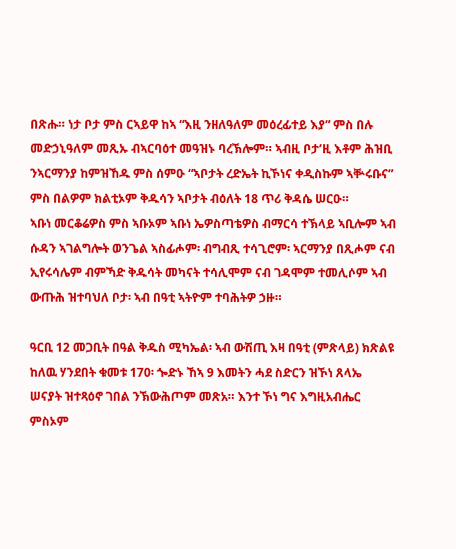በጽሑ። ነታ ቦታ ምስ ርኣይዋ ከኣ “እዚ ንዘለዓለም መዕረፊተይ እያ” ምስ በሉ መድኃኒዓለም መጺኡ ብኣርባዕተ መዓዝኑ ባረኽሎም። ኣብዚ ቦታ’ዚ እቶም ሕዝቢ ንኣርማንያ ከምዝኸዱ ምስ ሰምዑ “ኣቦታት ረድኤት ኪኾነና ቀዲስኩም ኣቝሩቡና” ምስ በልዎም ክልቲኦም ቅዱሳን ኣቦታት ብዕለት 18 ጥሪ ቅዳሴ ሠርዑ።
ኣቡነ መርቆሬዎስ ምስ ኣቡኦም ኣቡነ ኤዎስጣቴዎስ ብማርሳ ተኽላይ ኣቢሎም ኣብ ሱዳን ኣገልግሎት ወንጌል ኣስፊሖም፡ ብግብጺ ተሳጊሮም፡ ኣርማንያ በጺሖም ናብ ኢየሩሳሌም ብምኻድ ቅዱሳት መካናት ተሳሊሞም ናብ ገዳሞም ተመሊሶም ኣብ ውጡሕ ዝተባህለ ቦታ፡ ኣብ በዓቲ ኣትዮም ተባሕትዎ ኃዙ።

ዓርቢ 12 መጋቢት በዓል ቅዱስ ሚካኤል፡ ኣብ ውሽጢ እዛ በዓቲ (ምጽላይ) ክጽልዩ ከለዉ ሃንደበት ቁመቱ 170፡ ጐድኑ ኸኣ 9 እመትን ሓደ ስድርን ዝኾነ ጸላኤ ሠናያት ዝተጻዕኖ ገበል ንኽውሕጦም መጽአ። እንተ ኾነ ግና እግዚአብሔር ምስኦም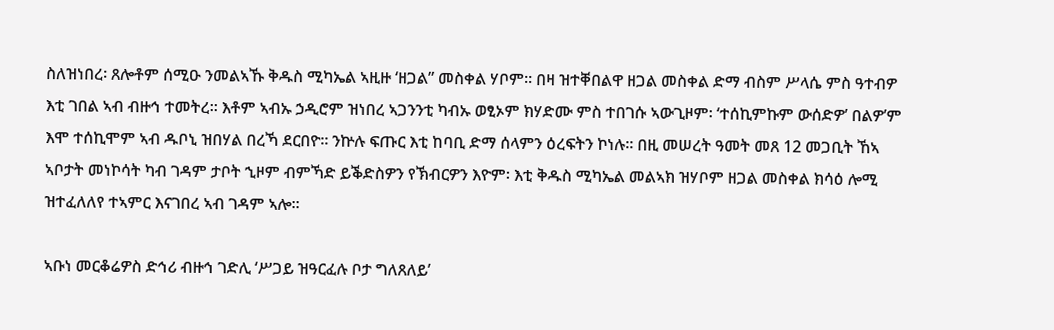ስለዝነበረ፡ ጸሎቶም ሰሚዑ ንመልኣኹ ቅዱስ ሚካኤል ኣዚዙ ‘ዘጋል” መስቀል ሃቦም። በዛ ዝተቐበልዋ ዘጋል መስቀል ድማ ብስም ሥላሴ ምስ ዓተብዎ እቲ ገበል ኣብ ብዙኅ ተመትረ። እቶም ኣብኡ ኃዲሮም ዝነበረ ኣጋንንቲ ካብኡ ወፂኦም ክሃድሙ ምስ ተበገሱ ኣውጊዞም፡ ‘ተሰኪምኩም ውሰድዎ’ በልዎ’ም እሞ ተሰኪሞም ኣብ ዱቦኒ ዝበሃል በረኻ ደርበዮ። ንኵሉ ፍጡር እቲ ከባቢ ድማ ሰላምን ዕረፍትን ኮነሉ። በዚ መሠረት ዓመት መጸ 12 መጋቢት ኸኣ ኣቦታት መነኮሳት ካብ ገዳም ታቦት ኂዞም ብምኻድ ይቕድስዎን የኽብርዎን እዮም፡ እቲ ቅዱስ ሚካኤል መልኣክ ዝሃቦም ዘጋል መስቀል ክሳዕ ሎሚ ዝተፈለለየ ተኣምር እናገበረ ኣብ ገዳም ኣሎ።

ኣቡነ መርቆሬዎስ ድኅሪ ብዙኅ ገድሊ ‘ሥጋይ ዝዓርፈሉ ቦታ ግለጸለይ’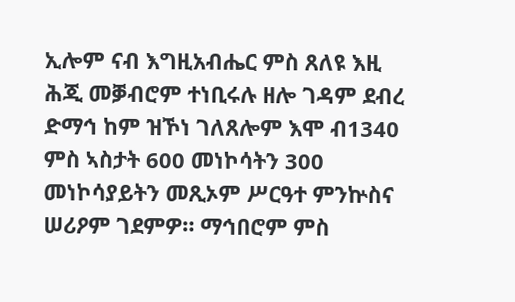ኢሎም ናብ እግዚአብሔር ምስ ጸለዩ እዚ ሕጂ መቓብሮም ተነቢሩሉ ዘሎ ገዳም ደብረ ድማኅ ከም ዝኾነ ገለጸሎም እሞ ብ1340 ምስ ኣስታት 600 መነኮሳትን 300 መነኮሳያይትን መጺኦም ሥርዓተ ምንኵስና ሠሪዖም ገደምዎ። ማኅበሮም ምስ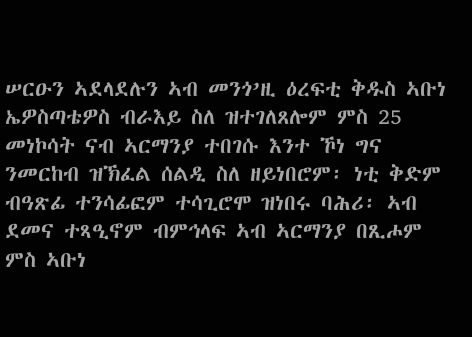ሠርዑን ኣደላደሉን ኣብ መንጎ’ዚ ዕረፍቲ ቅዱስ ኣቡነ ኤዎስጣቴዎስ ብራእይ ስለ ዝተገለጸሎም ምስ 25 መነኮሳት ናብ ኣርማንያ ተበገሱ እንተ ኾነ ግና ንመርከብ ዝኽፈል ሰልዲ ስለ ዘይነበሮም፡ ነቲ ቅድም ብዓጽፊ ተንሳፊፎም ተሳጊሮሞ ዝነበሩ ባሕሪ፡ ኣብ ደመና ተጻዒኖም ብምኅላፍ ኣብ ኣርማንያ በጺሖም ምስ ኣቡነ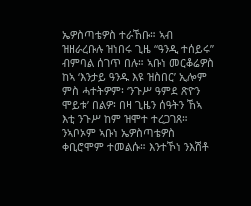ኤዎስጣቴዎስ ተራኸቡ። ኣብ ዝዘራረቡሉ ዝነበሩ ጊዜ “ዓንዲ ተሰይሩ” ብምባል ሰገጥ በሉ። ኣቡነ መርቆሬዎስ ከኣ ‘እንታይ ዓንዱ እዩ ዝስበር’ ኢሎም ምስ ሓተትዎም፡ ‘ንጉሥ ዓምደ ጽዮን ሞይቱ’ በልዎ፡ በዛ ጊዜን ሰዓትን ኸኣ እቲ ንጉሥ ከም ዝሞተ ተረጋገጸ። ንኣቦኦም ኣቡነ ኤዎስጣቴዎስ ቀቢሮሞም ተመልሱ። እንተኾነ ንእሽቶ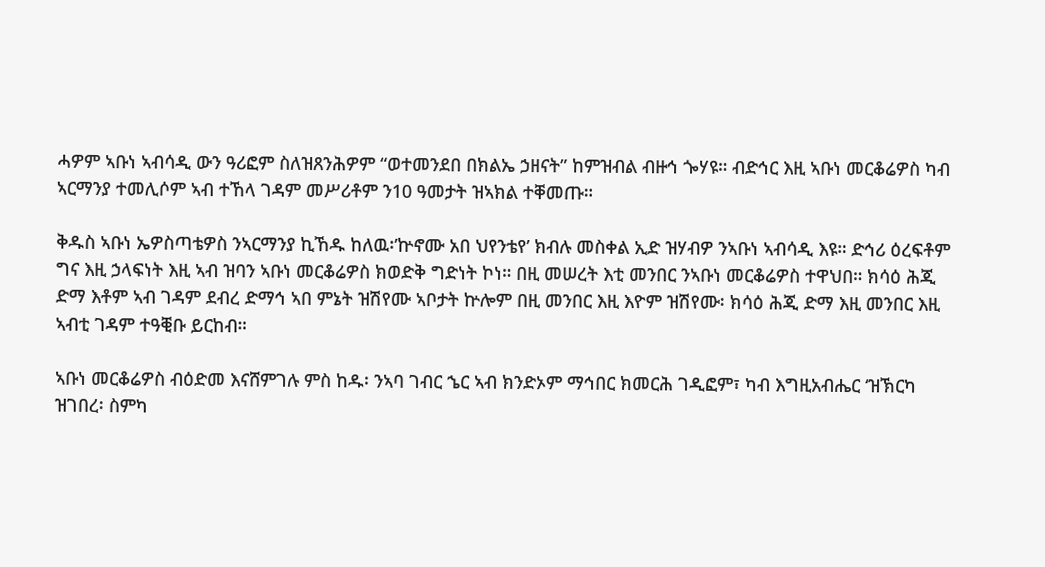ሓዎም ኣቡነ ኣብሳዲ ውን ዓሪፎም ስለዝጸንሕዎም “ወተመንደበ በክልኤ ኃዘናት” ከምዝብል ብዙኅ ጐሃዩ። ብድኅር እዚ ኣቡነ መርቆሬዎስ ካብ ኣርማንያ ተመሊሶም ኣብ ተኸላ ገዳም መሥሪቶም ን10 ዓመታት ዝኣክል ተቐመጡ።

ቅዱስ ኣቡነ ኤዎስጣቴዎስ ንኣርማንያ ኪኸዱ ከለዉ፡’ኵኖሙ አበ ህየንቴየ’ ክብሉ መስቀል ኢድ ዝሃብዎ ንኣቡነ ኣብሳዲ እዩ። ድኅሪ ዕረፍቶም ግና እዚ ኃላፍነት እዚ ኣብ ዝባን ኣቡነ መርቆሬዎስ ክወድቅ ግድነት ኮነ። በዚ መሠረት እቲ መንበር ንኣቡነ መርቆሬዎስ ተዋህበ። ክሳዕ ሕጂ ድማ እቶም ኣብ ገዳም ደብረ ድማኅ ኣበ ምኔት ዝሽየሙ ኣቦታት ኵሎም በዚ መንበር እዚ እዮም ዝሽየሙ፡ ክሳዕ ሕጂ ድማ እዚ መንበር እዚ ኣብቲ ገዳም ተዓቒቡ ይርከብ።

ኣቡነ መርቆሬዎስ ብዕድመ እናሸምገሉ ምስ ከዱ፡ ንኣባ ገብር ኄር ኣብ ክንድኦም ማኅበር ክመርሕ ገዲፎም፣ ካብ እግዚአብሔር ‘ዝኽርካ ዝገበረ፡ ስምካ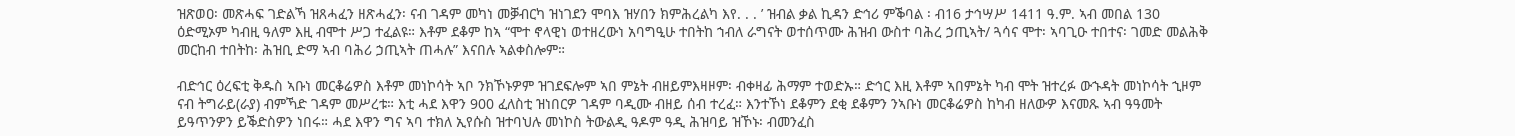ዝጽወዐ፡ መጽሓፍ ገድልኻ ዝጸሓፈን ዘጽሓፈን፡ ናብ ገዳም መካነ መቓብርካ ዝነገደን ሞባእ ዝሃበን ክምሕረልካ እየ. . . ’ ዝብል ቃል ኪዳን ድኅሪ ምቕባል ፡ ብ16 ታኅሣሥ 1411 ዓ.ም. ኣብ መበል 130 ዕድሚኦም ካብዚ ዓለም እዚ ብሞተ ሥጋ ተፈልዩ። እቶም ደቆም ከኣ “ሞተ ኖላዊነ ወተዘረውነ አባግዒሁ ተበትከ ኀብለ ራግናት ወተሰጥሙ ሕዝብ ውስተ ባሕረ ኃጢኣት/ ጓሳና ሞተ፡ ኣባጊዑ ተበተና፡ ገመድ መልሕቅ መርከብ ተበትከ፡ ሕዝቢ ድማ ኣብ ባሕሪ ኃጢኣት ጠሓሉ” እናበሉ ኣልቀስሎም።

ብድኅር ዕረፍቲ ቅዱስ ኣቡነ መርቆሬዎስ እቶም መነኮሳት ኣቦ ንክኾኑዎም ዝገደፍሎም ኣበ ምኔት ብዘይምእዛዞም፡ ብቀዛፊ ሕማም ተወድኡ። ድኅር እዚ እቶም ኣበምኔት ካብ ሞት ዝተረፉ ውኁዳት መነኮሳት ኂዞም ናብ ትግራይ(ራያ) ብምኻድ ገዳም መሥረቱ። እቲ ሓደ እዋን 900 ፈለስቲ ዝነበርዎ ገዳም ባዲሙ ብዘይ ሰብ ተረፈ። እንተኾነ ደቆምን ደቂ ደቆምን ንኣቡነ መርቆሬዎስ ከካብ ዘለውዎ እናመጹ ኣብ ዓዓመት ይዓጥንዎን ይቕድስዎን ነበሩ። ሓደ እዋን ግና ኣባ ተክለ ኢየሱስ ዝተባህሉ መነኮስ ትውልዲ ዓዶም ዓዲ ሕዝባይ ዝኾኑ፡ ብመንፈስ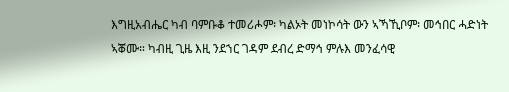እግዚአብሔር ካብ ባምቡቆ ተመሪሖም፡ ካልኦት መነኮሳት ውን ኣኻኺቦም፡ መኅበር ሓድነት ኣቖሙ። ካብዚ ጊዜ እዚ ንደኀር ገዳም ደብረ ድማኅ ምሉእ መንፈሳዊ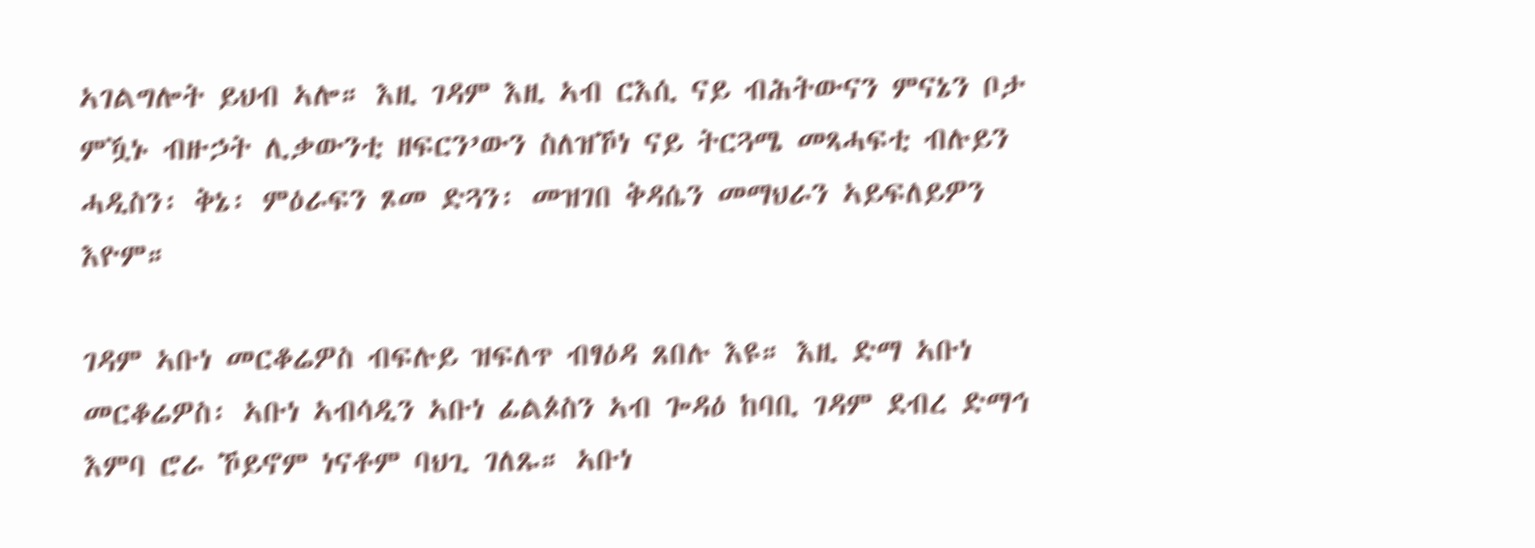ኣገልግሎት ይህብ ኣሎ። እዚ ገዳም እዚ ኣብ ርእሲ ናይ ብሕትውናን ምናኔን ቦታ ምዃኑ ብዙኃት ሊቃውንቲ ዘፍርን’ውን ስለዝኾነ ናይ ትርጓሜ መጻሓፍቲ ብሉይን ሓዲስን፡ ቅኔ፡ ምዕራፍን ጾመ ድጓን፡ መዝገበ ቅዳሴን መማህራን ኣይፍለይዎን እዮም።

ገዳም ኣቡነ መርቆሬዎስ ብፍሉይ ዝፍለጥ ብፃዕዳ ጸበሉ እዩ። እዚ ድማ ኣቡነ መርቆሬዎስ፡ ኣቡነ ኣብሳዲን ኣቡነ ፊልጶስን ኣብ ጐዳዕ ከባቢ ገዳም ደብረ ድማኅ እምባ ሮራ ኾይኖም ነናቶም ባህጊ ገለጹ። ኣቡነ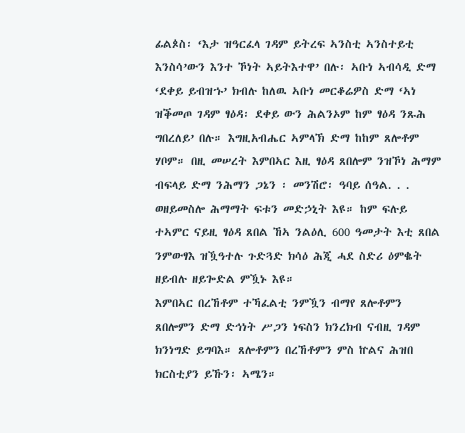ፊልጶስ፡ ‘እታ ዝዓርፈላ ገዳም ይትረፍ ኣንስቲ ኣንስተይቲ እንስሳ’ውን እንተ ኾነት ኣይትእተዋ’ በሉ፡ ኣቡነ ኣብሳዲ ድማ ‘ደቀይ ይብዝኁ’ ክብሉ ከለዉ ኣቡነ መርቆሬዎስ ድማ ‘ኣነ ዝቕመጦ ገዳም ፃዕዳ፡ ደቀይ ውን ሕልንኦም ከም ፃዕዳ ንጹሕ ግበረለይ’ በሉ። እግዚአብሔር ኣምላኽ ድማ ከከም ጸሎቶም ሃቦም። በዚ መሠረት እምበኣር እዚ ፃዕዳ ጸበሎም ንዝኾነ ሕማም ብፍላይ ድማ ንሕማን ጋኔን ፡ መንሽሮ፡ ዓባይ ሰዓል. . . ወዘይመስሎ ሕማማት ፍቱን መድኃኒት እዩ። ከም ፍሉይ ተኣምር ናይዚ ፃዕዳ ጸበል ኸኣ ንልዕሊ 600 ዓመታት እቲ ጸበል ንምውፃእ ዝዃዓተሉ ጉድጓድ ክሳዕ ሕጂ ሓደ ስድሪ ዕምቈት ዘይብሉ ዘይጐድል ምዃኑ እዩ።
እምበኣር በረኸቶም ተኻፈልቲ ንምዃን ብማየ ጸሎቶምን ጸበሎምን ድማ ድኅነት ሥጋን ነፍስን ክንረክብ ናብዚ ገዳም ክንነግድ ይግባእ። ጸሎቶምን በረኸቶምን ምስ ኵልና ሕዝበ ክርስቲያን ይኹን፡ ኣሜን።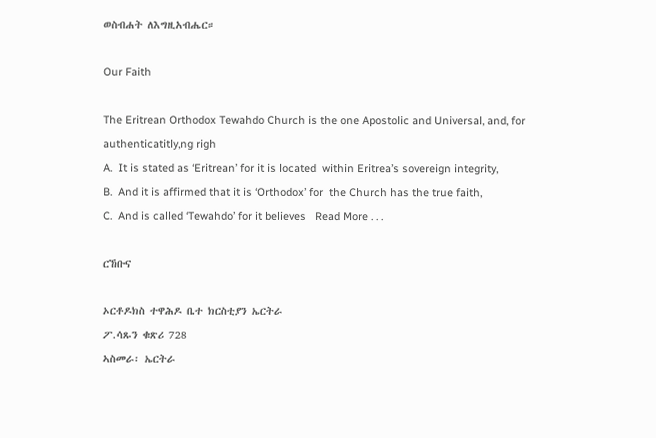ወስብሐት ለእግዚአብሔር።

Our Faith

The Eritrean Orthodox Tewahdo Church is the one Apostolic and Universal, and, for authenticatitly,ng righ
A.  It is stated as ‘Eritrean’ for it is located  within Eritrea’s sovereign integrity,
B.  And it is affirmed that it is ‘Orthodox’ for  the Church has the true faith,
C.  And is called ‘Tewahdo’ for it believes   Read More . . .

ርኸቡና

ኦርቶዶክስ ተዋሕዶ ቤተ ክርስቲያን ኤርትራ
ፖ.ሳጹን ቁጽሪ 728
ኣስመራ፡ ኤርትራ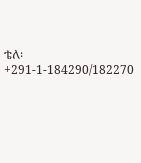ቴለ፡ +291-1-184290/182270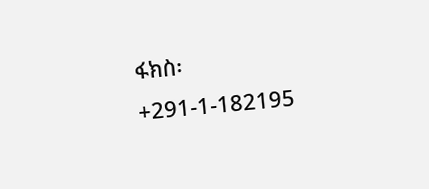ፋክስ፡ +291-1-182195